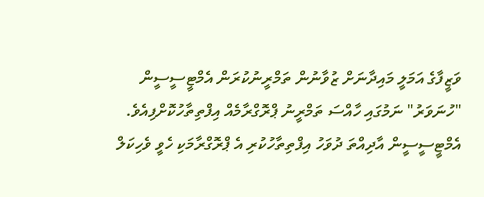ވަޒީފާގެ އަމަލީ މައިދާނަށް ޒުވާނުން ތަމްރީނުކުރަން އެމްޓީސީސީން "ހުނަވަރު" ނަމުގައި ހާއްސަ ތަމްރީނު ޕްރޮގްރާމެއް އިފްތިތާހުކޮށްފިއެވެ.
އެމްޓީސީސީން އާދިއްތަ ދުވަހު އިފްތިތާހުކުރި އެ ޕްރޮގްރާމަކި ހެވީ ވެހިކަލް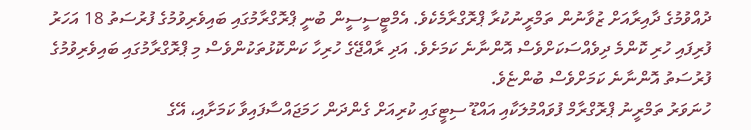ދުއްވުމުގެ ދާއިރާއަށް ޒުވާނުން ތަމްރީނުކުރާ ޕްރޮގްރާމެކެވެ. އެމްޓީސީސީން ބުނީ ޕްރޮގްރާމުގައި ބައިވެރިވުމުގެ ފުރުސަތު 18 އަހަރު ފުރިފައި ހުރި ކޮންމެ ދިވެއްސަކަށްވެސް އޮންނާނެ ކަމަށެވެ. އަދި ރާއްޖޭގެ ހުރިހާ ކަންކޮޅުތަކުންވެސް މި ޕްރޮގްރާމުގައި ބައިވެރިވުމުގެ ފުރުސަތު އޮންނާނެ ކަމަށްވެސް ބުންޏެވެ.
ހުނަވަރު ތަމްރީނު ޕްރޮގްރާމް ފުވައްމުލަކާއި އައްޑޫ ސިޓީގައި ކުރިއަށް ގެންދަން ހަމަޖައްސާފައިވާ ކަމަށާއި، އޭގެ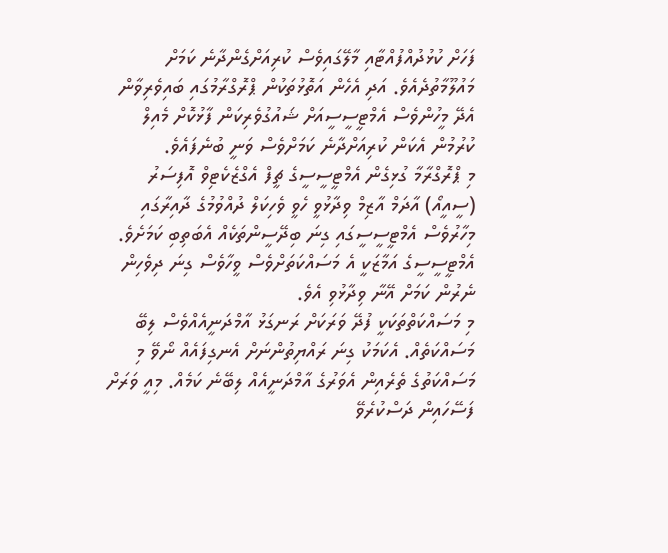ފަހަށް ކުޅުދުއްފުއްޓާއި މާލޭގައިވެސް ކުރިއަށްގެންދާނެ ކަމަށް މައުލޫމާތުދެއެވެ. އަދި އެހެން އަތޮޅުތަކުން ޕްރޮގްރާމުގައި ބައިވެރިވާން އެދޭ މީހުންވެސް އެމްޓީސީސީއަށް ޝައުގުވެރިކަން ފާޅުކޮށް މެއިލް ކުރުމުން އެކަން ކުރިއަށްދާނެ ކަމަށްވެސް ވަނީ ބުނެފައެވެ.
މި ޕްރޮގްރާމާ ގުޅިގެން އެމްޓީސީސީގެ ޗީފް އެގްޒެކެޓިވް އޮފިސަރު (ސީއީއޯ) އާދަމް އާޒިމް ވިދާޅުވީ ހެވީ ވެހިކަލް ދުއްވުމުގެ ދާއިރާގައި މިހާރުވެސް އެމްޓީސީސީގައި ގިނަ ބިދޭސީންތަކެއް އެބަތިބި ކަމަށެވެ. އެމްޓީސީސީގެ އަމާޒަކީ އެ މަސައްކަތަށްވެސް ވީހާވެސް ގިނަ ދިވެހިން ނެރުން ކަމަށް އޭނާ ވިދާޅުވި އެވެ.
މި މަސައްކަތްތަކަކީ ފުދޭ ވަރަކަށް ރަނގަޅު އާމްދަނީއެއްވެސް ލިބޭ މަސައްކަތެއް. އެކަމަކު ގިނަ ރައްޔިތުންނަށް އެނގިފައެއް ނޯވޭ މި މަސައްކަތުގެ ތެރެއިން އެވަރުގެ އާމްދަނީއެއް ލިބޭނެ ކަމެއް. މިއީ ވަރަށް ފަސޭހައިން ދަސްކުރެވޭ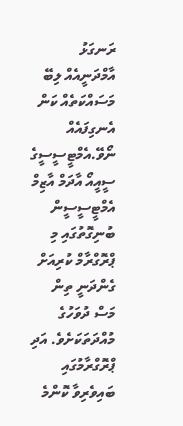ރަނގަޅު އާމްދަނީއެއް ލިބޭ މަސައްކަތެއް ކަން އެނގިފައެއް ނޯވޭ.އެމްޓީސީސީގެ ސީއީއޯ އާދަމް އާޒިމް
އެމްޓީސީސީން ބުނިގޮތުގައި މި ޕްރޮގްރާމް ކުރިއަށް ގެންދަނީ ތިން މަސް ދުވަހުގެ މުއްދަތަކަށެވެ. އަދި ޕްރޮގްރާމުގައި ބައިވެރިވާ ކޮންމެ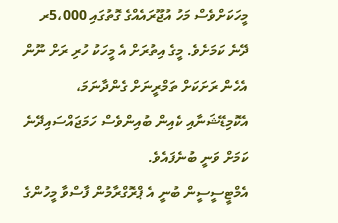މީހަކަށްވެސް މަހު އުޖޫރައެއްގެ ގޮތުގައި 5،000ރ ދޭނެ ކަމަށެވެ. މީގެ އިތުރަށް އެ މީހަކު ހުރި ރަށް ނޫން އެހެން ރަށަކަށް ތަމްރީނަށް ގެންދާނަމަ، އެކޮމިޑޭޝަނާއި ކެއިން ބުއިންވެސް ހަމަޖައްސައިދޭނެ ކަމަށް ވަނީ ބުނެފައެވެ.
އެމްޓީސީސީން ބުނީ އެ ޕްރޮގްރާމުން ފާސްވާ މީހުންގެ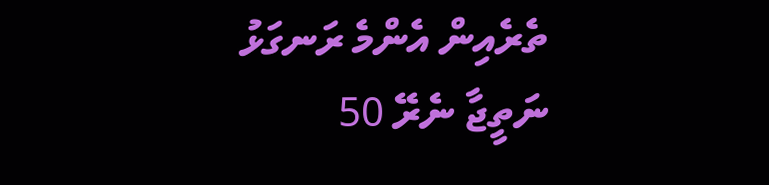ތެރެއިން އެންމެ ރަނގަޅު ނަތީޖާ ނެރޭ 50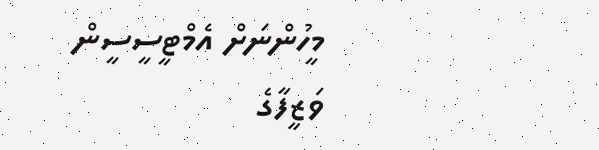މީހުންނަށް އެމްޓީސީސީން ވަޒީފާގެ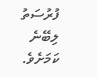ފުރުސަތު ލިބޭނެ ކަމަށެވެ.